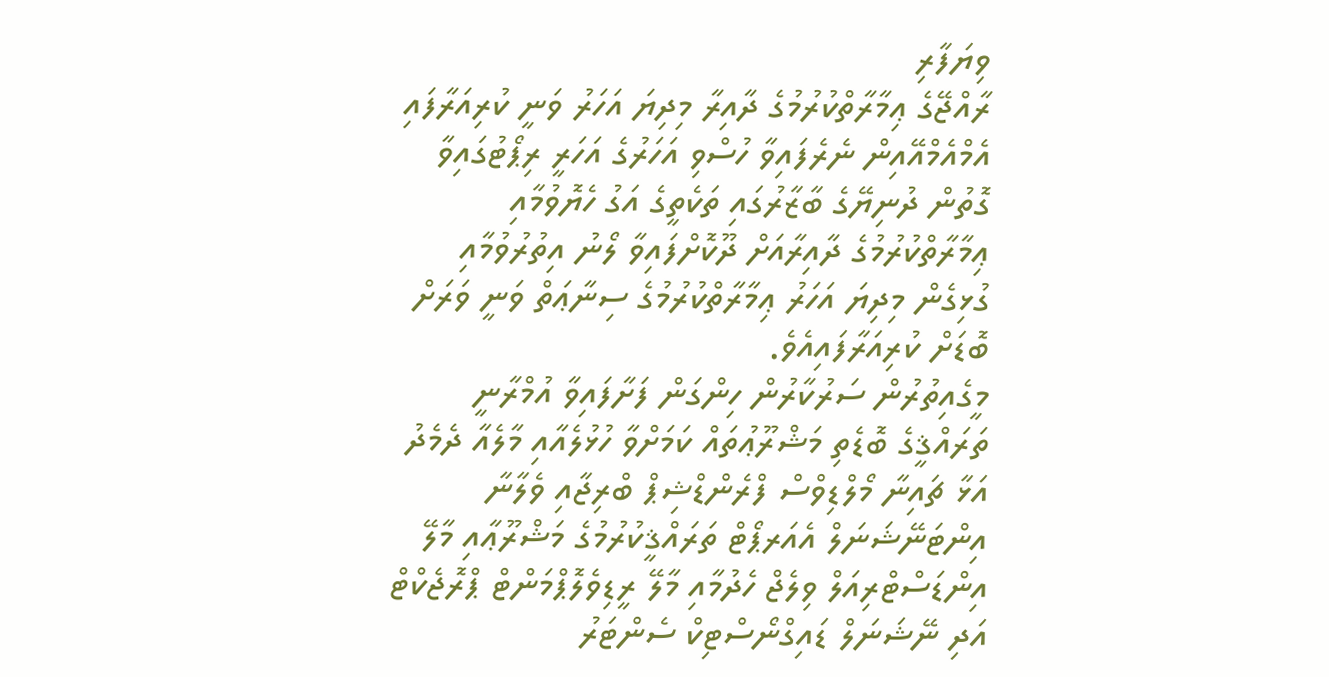ވިޔަފާރި
ރާއްޖޭގެ ޢިމާރާތްކުރުމުގެ ދާއިރާ މިދިޔަ އަހަރު ވަނީ ކުރިއަރާފައި
އެމްއެމްއޭއިން ނެރެފައިވާ ހުސްވި އަހަރުގެ އަހަރީ ރިޕޯޓުގައިވާ ގޮތުން ދުނިޔޭގެ ބާޒާރުގައި ތަކެތީގެ އަގު ހެޔޮވުމާއި ޢިމާރާތްކުރުމުގެ ދާއިރާއަށް ދޫކޮށްފައިވާ ލޯނު އިތުރުވުމާއި ގުޅިގެން މިދިޔަ އަހަރު ޢިމާރާތްކުރުމުގެ ސިނާޢަތް ވަނީ ވަރަށް ބޮޑަށް ކުރިއަރާފައިއެވެ.
މީގެއިތުރުން ސަރުކާރުން ހިންގަން ފަށާފައިވާ އުމްރާނީ ތަރައްޤީގެ ބޮޑެތި މަޝްރޫޢުތައް ކަމަށްވާ ހުޅުލެއާއި މާލެއާ ދެމެދު އަޅާ ޗައިނާ މޯލްޑިވްސް ފްރެންޑްޝިޕް ބްރިޖާއި ވެލާނާ އިންޓަނޭޝަނަލް އެއަރޕޯޓް ތަރައްޤީކުރުމުގެ މަޝްރޫޢާއި މާލޭ އިންޑަސްޓްރިއަލް ވިލެޖް ހެދުމާއި މާލޭ ރީޑިވެލޮޕްމަންޓް ޕްރޮޖެކްޓް އަދި ނޭޝަނަލް ޑައިގްނޯސްޓިކް ސެންޓަރު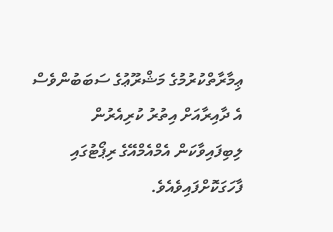ޢިމާރާތްކުރުމުގެ މަޝްރޫޢުގެ ސަބަބުންވެސް އެ ދާއިރާއަށް އިތުރު ކުރިއެރުން ލިބިފައިވާކަން އެމްއެމްއޭގެ ރިޕޯޓުގައި ފާހަގަކޮށްފައިވެއެވެ.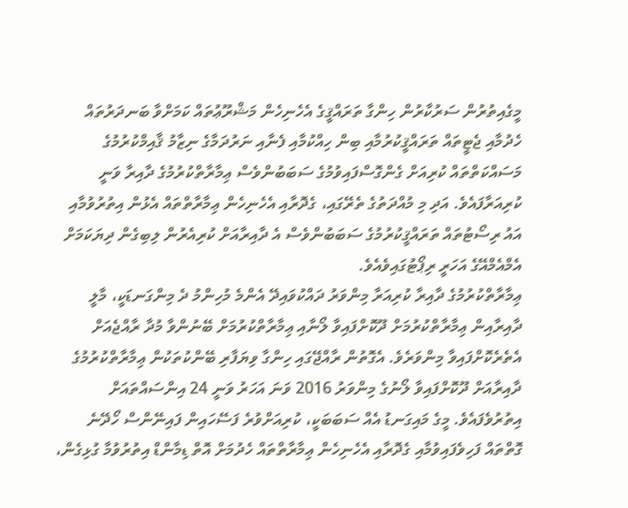މީގެއިތުރުން ސަރުކާރުން ހިންގާ ތަރައްޤީގެ އެހެނިހެން މަޝްރޫޢުތައް ކަމަށްވާ ބަނދަރުތައް ހެދުމާއި ޖެޓީތައް ތަރައްޤީކުރުމާއި ބިން ހިއްކުމާއި ފެނާއި ނަރުދަމާގެ ނިޒާމު ޤާއިމްކުރުމުގެ މަސައްކަތްތައް ކުރިއަށް ގެންގޮސްފައިވުމުގެ ސަބަބުންވެސް ޢިމާރާތްކުރުމުގެ ދާއިރާ ވަނީ ކުރިއަރާފައެވެ. އަދި މި މުއްދަތުގެ ތެރޭގައި، ގެދޮރާއި އެހެނިހެން ޢިމާރާތްތައް އެޅުން އިތުރުވުމާއި އައު ރިސޯޓުތައް ތަރައްޤީކުރުމުގެ ސަބަބުންވެސް އެ ދާއިރާއަށް ކުރިއެރުން ލިބިގެން ދިޔަކަމަށް އެމްއެމްއޭގެ އަހަރީ ރިޕޯޓުގައިވެއެވެ.
ޢިމާރާތްކުރުމުގެ ދާއިރާ ކުރިއަރާ މިންވަރު ދައްކުވައިދޭ އެންމެ މުހިންމު ދެ މިންގަނޑަކީ، މާލީ ދާއިރާއިން ޢިމާރާތްކުރުމަށް ދޫކޮށްފައިވާ ލޯނާއި ޢިމާރާތްކުރުމަށް ބޭނުންވާ މުދާ ރާއްޖެއަށް އެތެރެކޮށްފައިވާ މިންވަރެވެ. އެގޮތުން ރާއްޖޭގައި ހިންގާ ވިޔަފާރި ބޭންކުތަކުން ޢިމާރާތްކުރުމުގެ ދާއިރާއަށް ދޫކޮށްފައިވާ ލޯނުގެ މިންވަރު 2016 ވަނަ އަހަރު ވަނީ 24 އިންސައްތައަށް އިތުރުވެފައެވެ. މީގެ މައިގަނޑު އެއް ސަބަބަކީ، ކުރިއަށްވުރެ ފަސޭހައިން ފައިނޭންސް ހޯދޭނެ ގޮތްތައް ފަހިވެފައިވުމާއި ގެދޮރާއި އެހެނިހެން ޢިމާރާތްތައް ހެދުމަށް އޮތް ޑިމާންޑް އިތުރުވުމާ ގުޅިގެން،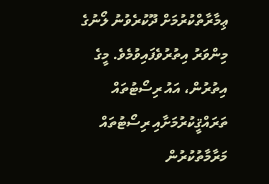ޢިމާރާތްކުރުމަށް ދޫކުރެވުނު ލޯނުގެ މިންވަރު އިތުރުވެފައިވުމެވެ. މީގެ އިތުރުން، އައު ރިސޯޓުތައް ތަރައްޤީކުރުމަށާއި ރިސޯޓުތައް މަރާމާތުކުރުން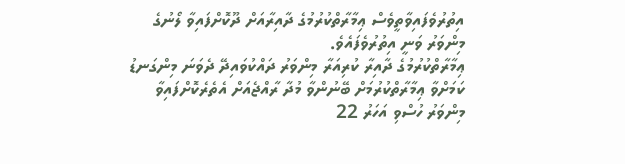އިތުރުވެފައިވާތީވެސް ޢިމާރާތްކުރުމުގެ ދާއިރާއަށް ދޫކޮށްފައިވާ ލޯނުގެ މިންވަރު ވަނީ އިތުރުވެފައެވެ.
ޢިމާރާތްކުރުމުގެ ދާއިރާ ކުރިއަރާ މިންވަރު ދައްކުވައިދޭ ދެވަނަ މިންގަނޑު ކަމަށްވާ ޢިމާރާތްކުރުމަށް ބޭނުންވާ މުދާ ރާއްޖެއަށް އެތެރެކޮށްފައިވާ މިންވަރު ހުސްވި އަހަރު 22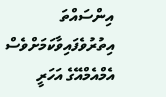އިންސައްތަ އިތުރުވެފައިވާކަމަށްވެސް އެމްއެމްއޭގެ އަހަރީ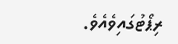ރިޕޯޓުގައިވެއެވެ.